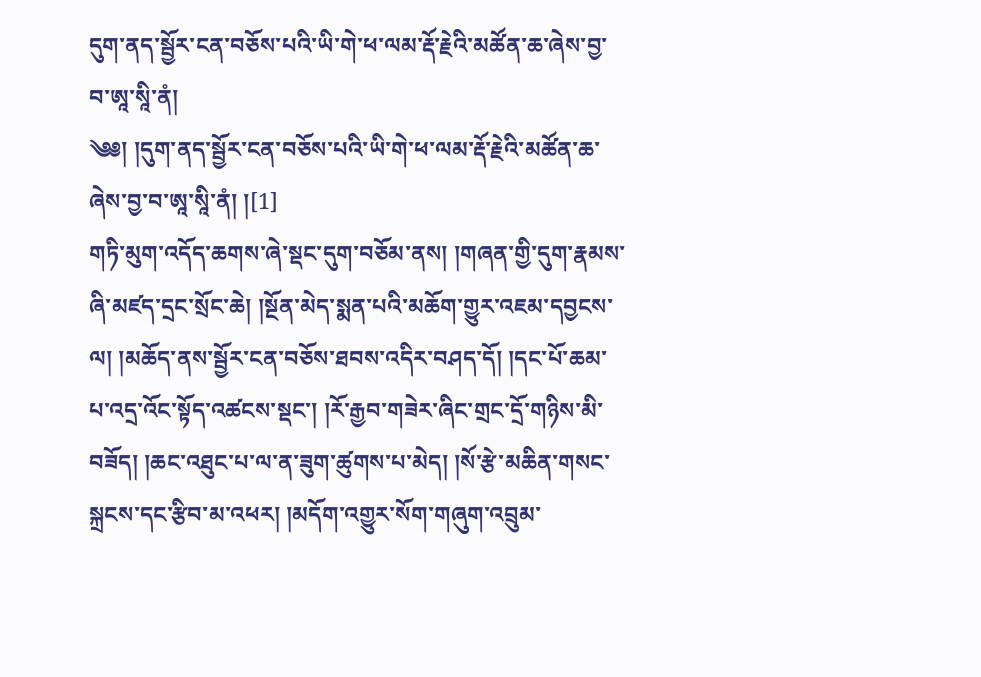དུག་ནད་སྦྱོར་ངན་བཅོས་པའི་ཡི་གེ་ཕ་ལམ་རྡོ་རྗེའི་མཚོན་ཆ་ཞེས་བྱ་བ་ཨཱ་སཱི་ནཾ།
༄༅། །དུག་ནད་སྦྱོར་ངན་བཅོས་པའི་ཡི་གེ་ཕ་ལམ་རྡོ་རྗེའི་མཚོན་ཆ་ཞེས་བྱ་བ་ཨཱ་སཱི་ནཾ། །[1]
གཏི་མུག་འདོད་ཆགས་ཞེ་སྡང་དུག་བཅོམ་ནས། །གཞན་གྱི་དུག་རྣམས་ཞི་མཛད་དྲང་སྲོང་ཆེ། །སྔོན་མེད་སྨན་པའི་མཆོག་གྱུར་འཇམ་དབྱངས་ལ། །མཆོད་ནས་སྦྱོར་ངན་བཅོས་ཐབས་འདིར་བཤད་དོ། །དང་པོ་ཆམ་པ་འདྲ་འོང་སྟོད་འཚངས་སྡང་། །རོ་རྒྱབ་གཟེར་ཞིང་གྲང་དྲོ་གཉིས་མི་བཟོད། །ཆང་འཐུང་པ་ལ་ན་ཟུག་ཚུགས་པ་མེད། །སོ་རྩེ་མཆིན་གསང་སྐྲངས་དང་རྩིབ་མ་འཕར། །མདོག་འགྱུར་སོག་གཞུག་འབྲུམ་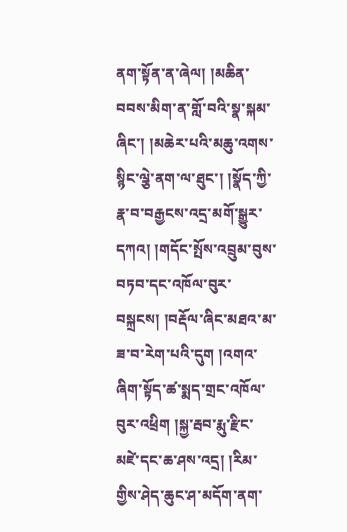ནག་སྟོན་ན་ཞེལ། །མཆིན་བབས་མིག་ན་གློ་བའི་སྣ་སྐམ་ཞིང་། །མཆེར་པའི་མཆུ་འགས་སྙིང་ལྕེ་ནག་ལ་ཐུང་། །སྣོད་ཀྱི་རྣ་བ་བརྒྱངས་འདྲ་མགོ་སྒྱུར་དཀའ། །གདོང་སྤོས་འབྲུམ་བུས་བཏབ་དང་འཁོལ་བུར་བསྐྲངས། །བརྡོལ་ཞིང་མཐའ་མ་ཟ་བ་རེག་པའི་དུག །འགའ་ཞིག་སྟོད་ཚ་སྨད་གྲང་འཁོལ་བུར་འཕྲིག །སྐྱ་རྦབ་རྨུ་རྫིང་མཛེ་དང་ཆ་ཤས་འདྲ། །རིམ་གྱིས་ཤེད་ཆུང་ཤ་མདོག་ནག་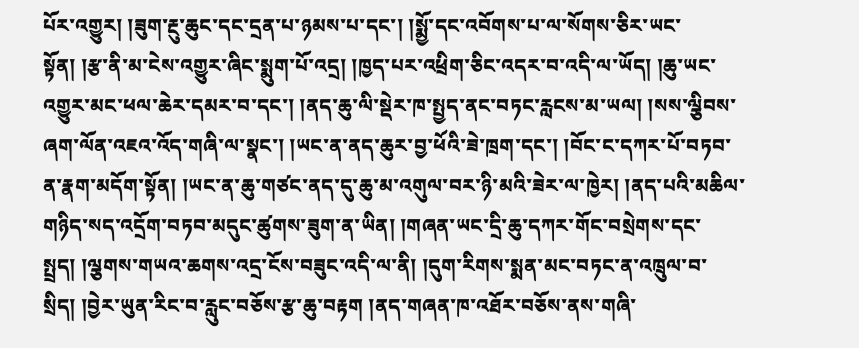པོར་འགྱུར། །ཟུག་རྔུ་ཆུང་དང་དྲན་པ་ཉམས་པ་དང་། །སྨྱོ་དང་འབོགས་པ་ལ་སོགས་ཅིར་ཡང་སྟོན། །རྩ་ནི་མ་ངེས་འགྱུར་ཞིང་སྨུག་པོ་འདྲ། །ཁྱད་པར་འཕྲིག་ཅིང་འདར་བ་འདི་ལ་ཡོད། །ཆུ་ཡང་འགྱུར་མང་ཕལ་ཆེར་དམར་བ་དང་། །ནད་ཆུ་ལི་སྡེར་ཁ་སྤྱད་ནང་བཏང་རླངས་མ་ཡལ། །སས་ལྕིབས་ཞག་ལོན་འཇའ་འོད་གཞི་ལ་སྣང་། །ཡང་ན་ནད་ཆུར་བྱ་ཕོའི་ཟེ་ཁྲག་དང་། །བོང་ང་དཀར་པོ་བཏབ་ན་རྣག་མདོག་སྟོན། །ཡང་ན་ཆུ་གཙང་ནད་དུ་ཆུ་མ་འགུལ་བར་ཉི་མའི་ཟེར་ལ་ཁྱེར། །ནད་པའི་མཆིལ་གཉིད་སད་འདྲོག་བཏབ་མདུང་ཚུགས་ཟུག་ན་ཡིན། །གཞན་ཡང་དྲི་ཆུ་དཀར་གོང་བསྲེགས་དང་སྤྲད། །ལྕགས་གཡའ་ཆགས་འདྲ་ངོས་བཟུང་འདི་ལ་ནི། །དུག་རིགས་སྨན་མང་བཏང་ན་འཁྲུལ་བ་སྲིད། །བྱེར་ཡུན་རིང་བ་རླུང་བཅོས་རྩ་ཆུ་བརྟག །ནད་གཞན་ཁ་འཐོར་བཅོས་ནས་གཞི་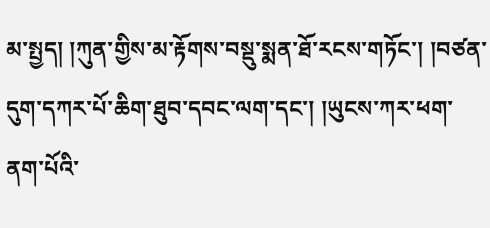མ་སྤྱད། །ཀུན་གྱིས་མ་རྟོགས་བསྡུ་སྨན་ཐོ་རངས་གཏོང་། །བཙན་དུག་དཀར་པོ་ཆིག་ཐུབ་དབང་ལག་དང་། །ཡུངས་ཀར་ཕག་ནག་པོའི་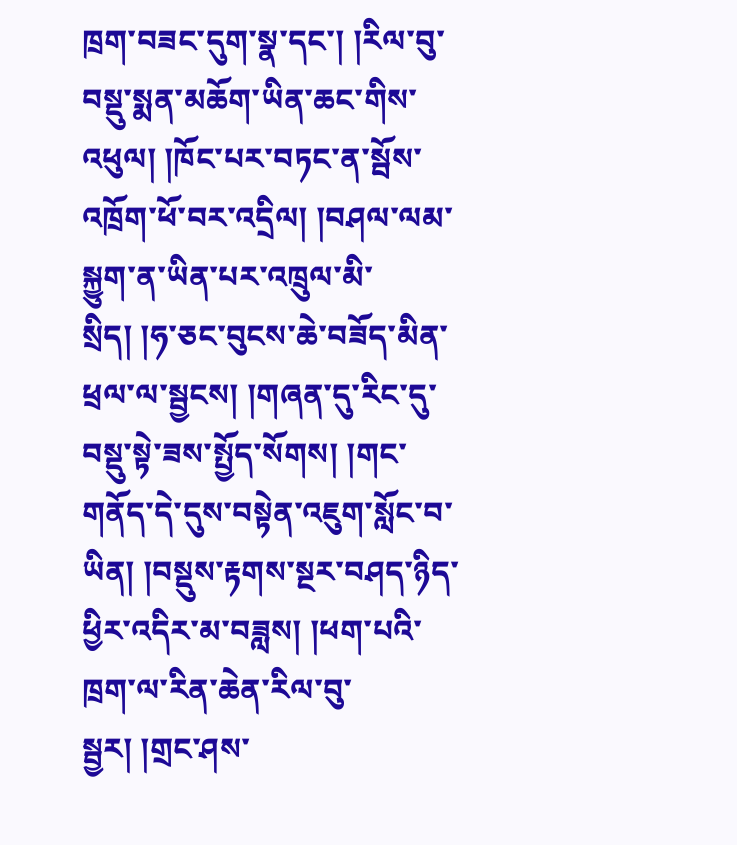ཁྲག་བཟང་དུག་སྣ་དང་། །རིལ་བུ་བསྡུ་སྨན་མཆོག་ཡིན་ཆང་གིས་འཕུལ། །ཁོང་པར་བཏང་ན་སྦོས་འཁྲོག་ཕོ་བར་འདྲིལ། །བཤལ་ལམ་སྐྱུག་ན་ཡིན་པར་འཁྲུལ་མི་སྲིད། །ཧ་ཅང་བུངས་ཆེ་བཟོད་མིན་ཕྲལ་ལ་སྦྱངས། །གཞན་དུ་རིང་དུ་བསྡུ་སྟེ་ཟས་སྤྱོད་སོགས། །གང་གནོད་དེ་དུས་བསྟེན་འཇུག་སློང་བ་ཡིན། །བསྡུས་རྟགས་སྔར་བཤད་ཉིད་ཕྱིར་འདིར་མ་བཟླས། །ཕག་པའི་ཁྲག་ལ་རིན་ཆེན་རིལ་བུ་སྦྱར། །གྲང་ཤས་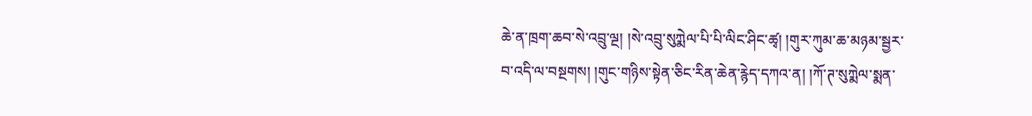ཆེ་ན་ཁྲག་ཆབ་སེ་འབྲུ་ལྔ། །སེ་འབྲུ་སུཀྨེལ་པི་པི་ལིང་ཤིང་ཚྭ། །གུར་ཀུམ་ཆ་མཉམ་སྦྱར་བ་འདི་ལ་བསྔགས། །གུང་གཉིས་སྟེན་ཅིང་རིན་ཆེན་རྙེད་དཀའ་ན། །ཀོ་ཊ་སུཀྨེལ་སྨན་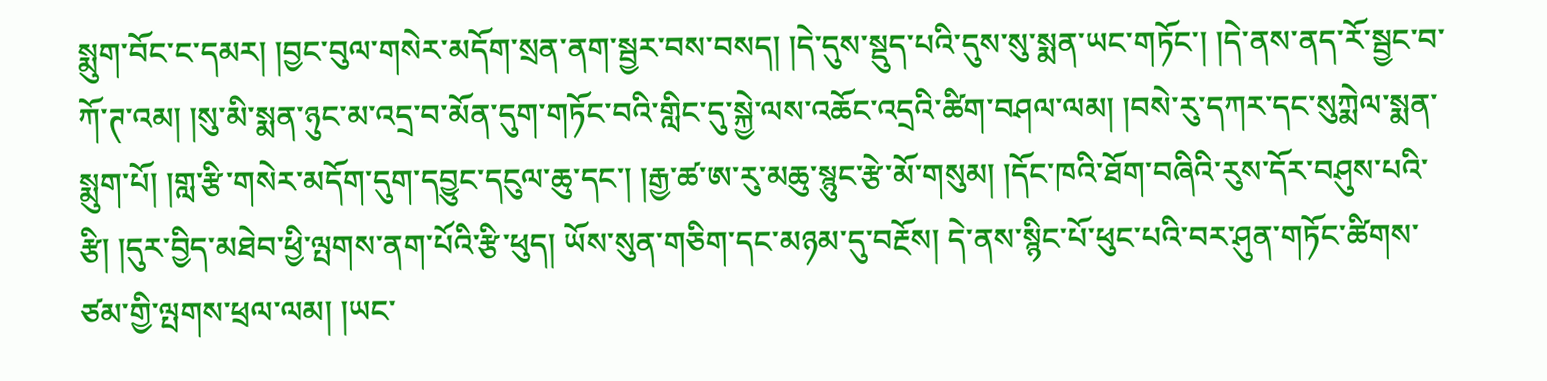སྨུག་བོང་ང་དམར། །བྱང་བུལ་གསེར་མདོག་སྲན་ནག་སྦྱར་བས་བསད། །དེ་དུས་སྡུད་པའི་དུས་སུ་སྨན་ཡང་གཏོང་། །དེ་ནས་ནད་རོ་སྦྱང་བ་ཀོ་ཊ་འམ། །སུ་མི་སྨན་ཉུང་མ་འདྲ་བ་མོན་དུག་གཏོང་བའི་གླིང་དུ་སྐྱེ་ལས་འཆོང་འདྲའི་ཚིག་བཤལ་ལམ། །བསེ་རུ་དཀར་དང་སུཀྨེལ་སྨན་སྨུག་པོ། །གླ་རྩི་གསེར་མདོག་དུག་དབྱུང་དངུལ་ཆུ་དང་། །རྒྱ་ཚ་ཨ་རུ་མཆུ་སྙུང་རྩེ་མོ་གསུམ། །དོང་ཁའི་ཐོག་བཞིའི་རུས་དོར་བཤུས་པའི་རྩི། །དུར་བྱིད་མཐེབ་ཕྱི་ལྤགས་ནག་པོའི་རྩི་ཕུད། ཡོས་སུན་གཅིག་དང་མཉམ་དུ་བརྔོས། དེ་ནས་སྙིང་པོ་ཕུང་པའི་བར་ཤུན་གཏོང་ཚིགས་ཙམ་གྱི་ལྤགས་ཕྲལ་ལམ། །ཡང་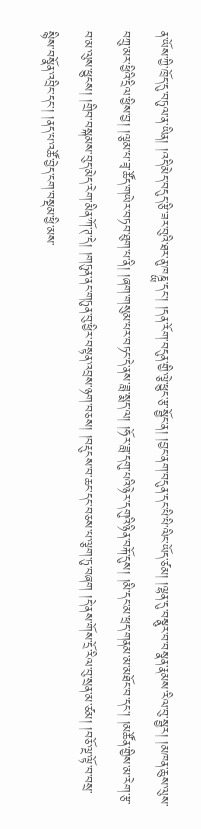ན་ཡོས་ཀྱི་ཁྲོད་དུ་བཏུལ་ན་ཡིན། །འདི་མེད་བདུད་རྩི་ཟར་བུའི་ཐར་ནུ་ཁཎྜྻ་དང་། །དན་རོག་བདུན་གྱི་ལྕེ་ཕྱུང་རྩ་སྦྱོང་ན། །བྱང་ནག་བདུན་དང་པི་པི་ལིང་ཡོད་ཙམ། །ལྷན་དུ་བསྣུར་བ་བསྣན་རྣམས་རིལ་བུ་སྦྱར། །མཁན་ཆུས་ལུས་བཀྲུ་མར་ཕྱིའི་དྲིལ་ཕྱིས་བྱ། །ལྕམ་པ་ཟྭ་ཚོད་གཡེར་བཏབ་ཐུག་པ་ནི། །ཞག་གསུམ་པར་བཏང་དེ་ནས་ཟླ་སྨད་ལ། །ཧོར་ཟླ་དགུ་པའི་ཉེར་དགུའི་ཉིན་བརྐོ་དུས། །མི་དང་མ་ཕྲད་གནམ་མ་མཐོང་བ་དང་། །མཚོན་གྱིས་མ་རེག་རྩ་བ་མ་ལུས་ཕྱུངས། །གྲིབ་བསྐམས་བུད་མེད་རེག་མིན་ཀོ་ཊ་དེ། །གཏུན་ནང་གཏུན་བུ་ཕྱིར་བསྟན་འབྲས་ཉག་བཅས། །བརྡུངས་བ་ཆང་དང་བཅས་པ་ལྕག་ཏུ་བཞག །དེ་ནས་གོས་དྲོ་རིལ་བུ་སྲན་མ་ཙམ། །བཅོ་ལྔ་ལྟོ་བ་བསྲ་སྙིས་བསྣོན་འབྲིང་དང་། །ནད་པ་འཚོ་བྱེད་ངག་བསྡམ་ཕྱི་མས་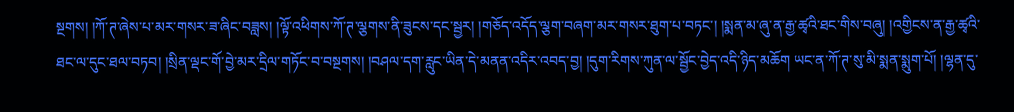སྔགས། །ཀོ་ཊ་ཞེས་པ་མར་གསར་ཟ་ཞིང་བཟླས། །ལྟོ་འཕིགས་ཀོ་ཊ་ལྕགས་ནི་ཟུངས་དང་སྦྱར། །གཅོད་འདོད་ལྕག་བཞག་མར་གསར་ཐུག་པ་བཏང་། །སྨན་མ་ཞུ་ན་རྒྱ་ཚྭའི་ཐང་གིས་བཞུ། །འགྱིངས་ན་རྒྱ་ཚྭའི་ཐང་ལ་དུང་ཐལ་བཏབ། །སྲིན་ལྡང་གོ་བྱེ་མར་དྲིལ་གཏོང་བ་བསྔགས། །བཤལ་དག་རླུང་ཡིན་དེ་མནན་འདིར་འབད་བྱ། །དུག་རིགས་ཀུན་ལ་སྦྱོང་བྱེད་འདི་ཉིད་མཆོག ཡང་ན་ཀོ་ཊ་སུ་མི་སྨན་སྨུག་པོ། །ལྷན་དུ་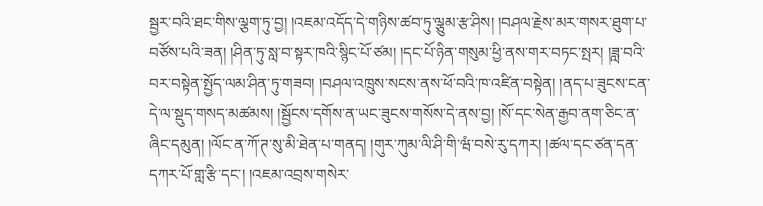སྦྱར་བའི་ཐང་གིས་ལྕག་ཏུ་བྱ། །འཇམ་འདོད་དེ་གཉིས་ཚབ་ཏུ་ལྕུམ་རྩ་ཤིས། །བཤལ་རྗེས་མར་གསར་ཐུག་པ་བཙོས་པའི་ཟན། །ཤིན་ཏུ་སླ་བ་སྟར་ཁའི་སྙིང་པོ་ཙམ། །དང་པོ་ཉིན་གསུམ་ཕྱི་ནས་གར་བཏང་སྤར། །ཟླ་བའི་བར་བསྟེན་སྤྱོད་ལམ་ཤིན་ཏུ་གཟབ། །བཤལ་འཁྲུས་སངས་ནས་ཕོ་བའི་ཁ་འཛིན་བསྟེན། །ནད་པ་ཟུངས་ངན་དེ་ལ་སྡུད་གསད་མཚམས། །སྦྱོངས་དགོས་ན་ཡང་ཟུངས་གསོས་དེ་ནས་བྱ། །སོ་དང་སེན་རྒྱབ་ནག་ཅིང་ན་ཞིང་དམུན། །ལོང་ན་ཀོ་ཊ་སུ་མི་ཐེན་པ་གནད། །གུར་ཀུམ་ལི་ཤི་གི་ཝཾ་བསེ་རུ་དཀར། །ཚལ་དང་ཙན་དན་དཀར་པོ་གླ་རྩི་དང་། །འཇམ་འབྲས་གསེར་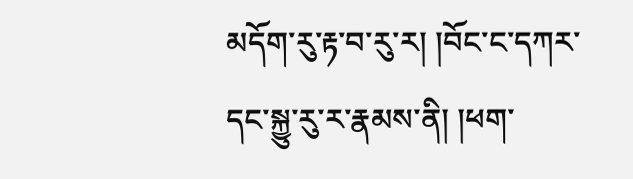མདོག་རུ་རྟ་བ་རུ་ར། །བོང་ང་དཀར་དང་སྐྱུ་རུ་ར་རྣམས་ནི། །ཕག་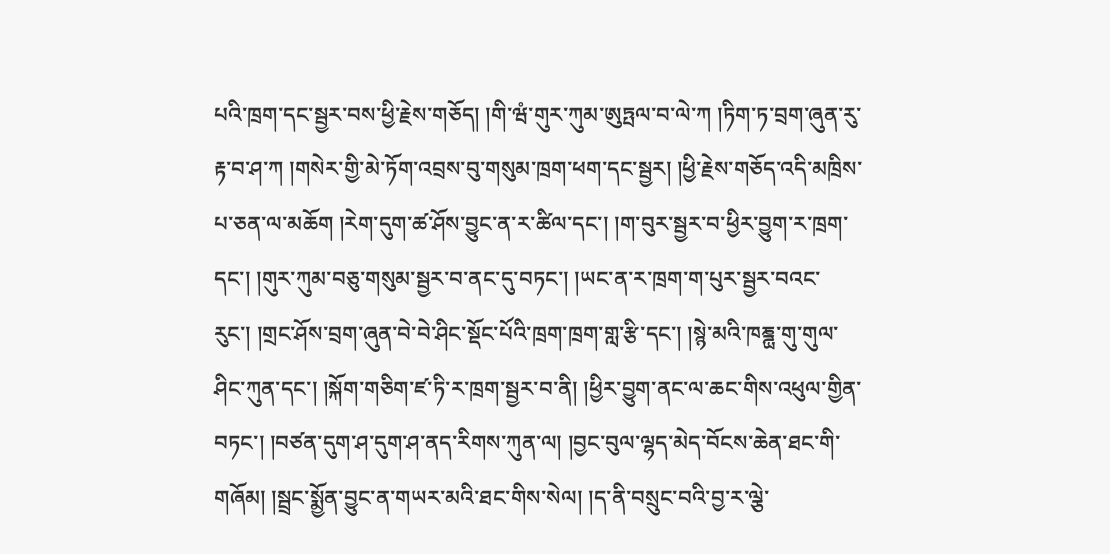པའི་ཁྲག་དང་སྦྱར་བས་ཕྱི་རྗེས་གཅོད། །གི་ཝཾ་གུར་ཀུམ་ཨུཏྤལ་བ་ལེ་ཀ །ཏིག་ཏ་བྲག་ཞུན་རུ་རྟ་བ་ཤ་ཀ །གསེར་གྱི་མེ་ཏོག་འབྲས་བུ་གསུམ་ཁྲག་ཕག་དང་སྦྱར། །ཕྱི་རྗེས་གཅོད་འདི་མཁྲིས་པ་ཅན་ལ་མཆོག །རེག་དུག་ཚ་ཤོས་བྱུང་ན་ར་ཚིལ་དང་། །ག་བུར་སྦྱར་བ་ཕྱིར་བྱུག་ར་ཁྲག་དང་། །གུར་ཀུམ་བཅུ་གསུམ་སྦྱར་བ་ནང་དུ་བཏང་། །ཡང་ན་ར་ཁྲག་ག་པུར་སྦྱར་བའང་རུང་། །གྲང་ཤོས་བྲག་ཞུན་བེ་བེ་ཤིང་སྡོང་པོའི་ཁྲག་ཁྲག་གླ་རྩི་དང་། །སྙེ་མའི་ཁཎྜྻ་གུ་གུལ་ཤིང་ཀུན་དང་། །སྐོག་གཅིག་ཛ་ཏི་ར་ཁྲག་སྦྱར་བ་ནི། །ཕྱིར་བྱུག་ནང་ལ་ཆང་གིས་འཕུལ་གྱིན་བཏང་། །བཙན་དུག་ཤ་དུག་ཤ་ནད་རིགས་ཀུན་ལ། །བྱང་བུལ་ལྷད་མེད་བོངས་ཆེན་ཐང་གི་གཞོམ། །སྦྲང་སྨྱོན་བྱུང་ན་གཡར་མའི་ཐང་གིས་སེལ། །ད་ནི་བསྲུང་བའི་བྱ་ར་ལྕེ་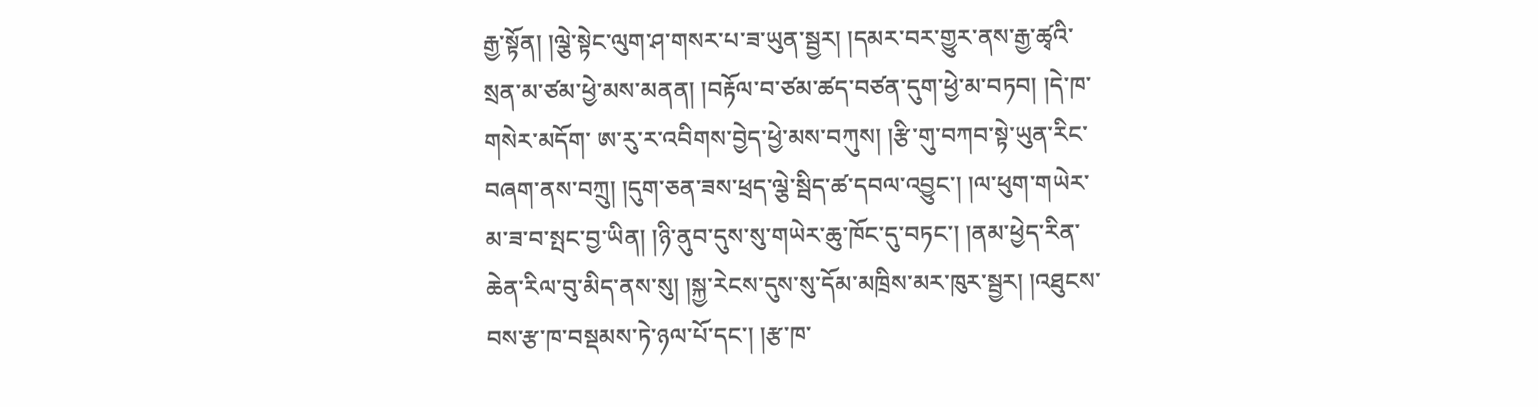རྒྱ་སྟོན། །ལྕེ་སྟེང་ལུག་ཤ་གསར་པ་ཟ་ཡུན་སྦྱར། །དམར་བར་གྱུར་ནས་རྒྱ་ཚྭའི་སྲན་མ་ཙམ་ཕྱེ་མས་མནན། །བརྟོལ་བ་ཙམ་ཚད་བཙན་དུག་ཕྱེ་མ་བཏབ། །དེ་ཁ་གསེར་མདོག་ ཨ་རུ་ར་འབིགས་བྱེད་ཕྱེ་མས་བཀུས། །རྩི་གུ་བཀབ་སྟེ་ཡུན་རིང་བཞག་ནས་བཀྲུ། །དུག་ཅན་ཟས་ཕྲད་ལྕེ་སྦིད་ཚ་དབལ་འབྱུང་། །ལ་ཕུག་གཡེར་མ་ཟ་བ་སྤང་བྱ་ཡིན། །ཉི་ནུབ་དུས་སུ་གཡེར་ཆུ་ཁོང་དུ་བཏང་། །ནམ་ཕྱེད་རིན་ཆེན་རིལ་བུ་མིད་ནས་སུ། །སྐྱ་རེངས་དུས་སུ་དོམ་མཁྲིས་མར་ཁུར་སྦྱར། །འཐུངས་བས་རྩ་ཁ་བསྡམས་ཏེ་ཉལ་པོ་དང་། །རྩ་ཁ་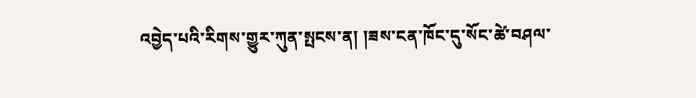འབྱེད་པའི་རིགས་གྱུར་ཀུན་སྤངས་ན། །ཟས་ངན་ཁོང་དུ་སོང་ཚེ་བཤལ་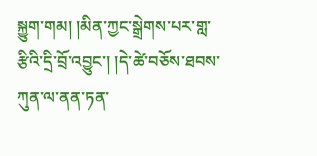སྐྱུག་གམ། །མིན་ཀྱང་སྒྲེགས་པར་གླ་རྩིའི་དྲི་བྲོ་འབྱུང་། །དེ་ཚེ་བཅོས་ཐབས་ཀུན་ལ་ནན་ཏན་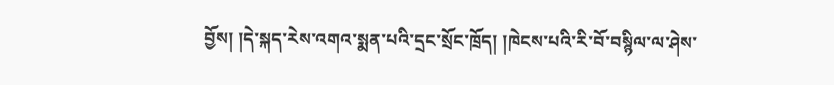བྱོས། །དེ་སྐད་རེས་འགའ་སྨན་པའི་དྲང་སྲོང་ཁྲོད། །ཁེངས་པའི་རི་བོ་བསྙིལ་ལ་ཤེས་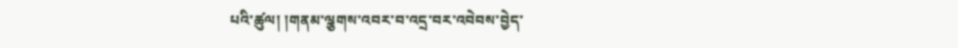པའི་ཚུལ། །གནམ་ལྕགས་འབར་བ་འདྲ་བར་འབེབས་བྱེད་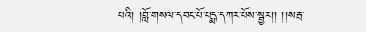པའི། །བློ་གསལ་དབང་པོ་པདྨ་དཀར་པོས་སྦྱར།། །།སརྦ་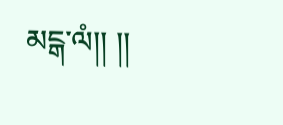མངྒ་ལཾ།། །།